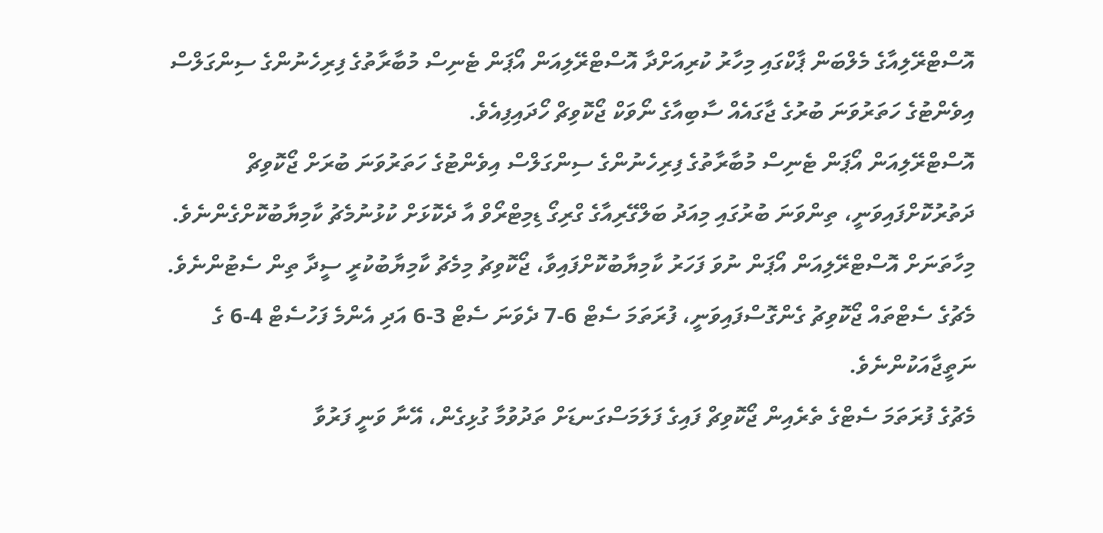އޮސްޓްރޭލިއާގެ މެލްބަން ޕާކްގައި މިހާރު ކުރިއަށްދާ އޮސްޓްރޭލިއަން އޯޕަން ޓެނިސް މުބާރާތުގެ ފިރިހެނުންގެ ސިންގަލްސް އިވެންޓުގެ ހަތަރުވަނަ ބުރުގެ ޖާގައެއް ސާބިއާގެ ނޯވަކް ޖޯކޮވިޗް ހޯދައިފިއެވެ.
އޮސްޓްރޭލިއަން އޯޕަން ޓެނިސް މުބާރާތުގެ ފިރިހެނުންގެ ސިންގަލްސް އިވެންޓުގެ ހަތަރުވަނަ ބުރަށް ޖޯކޮވިޗް ދަތުރުކޮށްފައިވަނީ، ތިންވަނަ ބުރުގައި މިއަދު ބަލްގޭރިއާގެ ގްރިގޯ ޑިމިޓްރޯވް އާ ދެކޮޅަށް ކުޅުނުމެޗު ކާމިޔާބުކޮށްގެންނެވެ.
މިހާތަނަށް އޮސްޓްރޭލިއަން އޯޕަން ނުވަ ފަހަރު ކާމިޔާބުކޮށްފައިވާ، ޖޯކޮވިޗު މިމެޗު ކާމިޔާބުކުރީ ސީދާ ތިން ސެޓުންނެވެ. މެޗުގެ ސެޓްތައް ޖޯކޮވިޗު ގެންގޮސްފައިވަނީ، ފުރަތަމަ ސެޓް 6-7 ދެވަނަ ސެޓް 3-6 އަދި އެންމެ ފަހުސެޓް 4-6 ގެ ނަތީޖާއަކުންނެވެ.
މެޗުގެ ފުރަތަމަ ސެޓްގެ ތެރެއިން ޖޯކޮވިޗް ފައިގެ ފަލަމަސްގަނޑަށް ތަދުވުމާ ގުޅިގެން، އޭނާ ވަނީ ފަރުވާ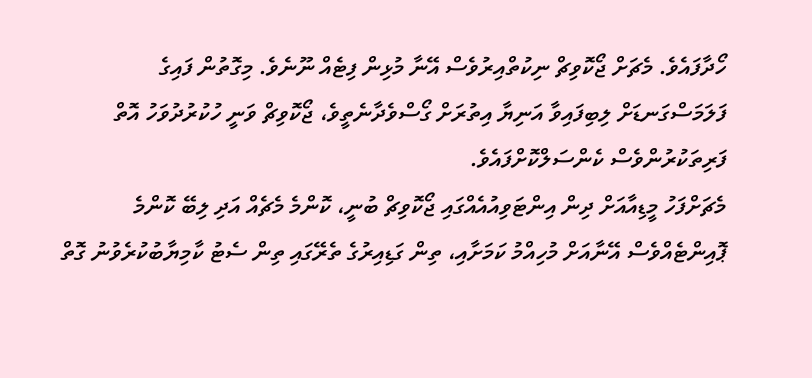ހޯދާފައެވެ. މެޗަށް ޖޯކޮވިޗް ނިކުތްއިރުވެސް އޭނާ މުޅިން ފިޓެއް ނޫނެވެ. މިގޮތުން ފައިގެ ފަލަމަސްގަނޑަށް ލިބިފައިވާ އަނިޔާ އިތުރަށް ގޯސްވެދާނެތީވެ، ޖޯކޮވިޗް ވަނީ ހުކުރުދުވަހު އޮތް ފަރިތަކުރުންވެސް ކެންސަލްކޮށްފައެވެ.
މެޗަށްފަހު މީޑިއާއަށް ދިން އިންޓަވިއުއެއްގައި ޖޯކޮވިޗް ބުނީ، ކޮންމެ މެޗެއް އަދި ލިބޭ ކޮންމެ ޕޮއިންޓެއްވެސް އޭނާއަށް މުހިއްމު ކަމަށާއި، ތިން ގަޑިއިރުގެ ތެރޭގައި ތިން ސެޓު ކާމިޔާބުކުރެވުނު ގޮތް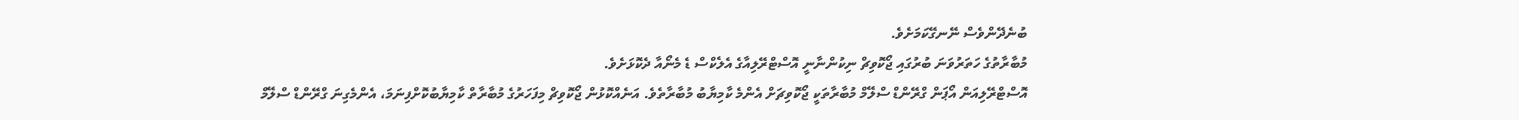ބުނެދޭންވެސް ނޭނގޭކަމަށެވެ.
މުބާރާތުގެ ހަތަރުވަނަ ބުރުގައި ޖޯކޮވިޗް ނިކުންނާނީ އޮސްޓްރޭލިއާގެ އެލެކްސް ޑެ މެނޯއާ ދެކޮޅަށެވެ.
އޮސްޓްރޭލިއަން އޯޕަން ގްރޭންޑް ސްލޭމް މުބާރާތަކީ ޖޯކޮވިޗަށް އެންމެ ކާމިޔާބު މުބާރާތެވެ. އަނެއްކޮޅުން ޖޯކޮވިޗް މިފަހަރުގެ މުބާރާތް ކާމިޔާބުކޮށްފިނަމަ، އެންމެގިނަ ގްރޭންޑް ސްލޭމް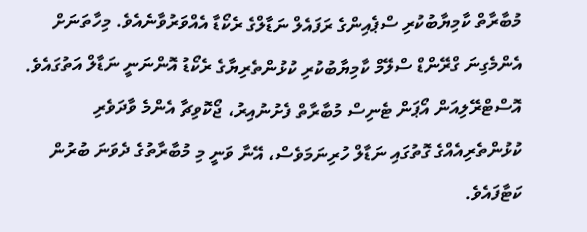މުބާރާތް ކާމިޔާބުކުރި ސްޕެއިންގެ ރަފައެލް ނަޑާލްގެ ރެކޯޑާ އެއްވަރުވާނެއެވެ. މިހާތަނަށް އެންމެގިނަ ގްރޭންޑް ސްލޭމް ކާމިޔާބުކުރި ކުޅުންތެރިޔާގެ ރެކޯޑު އޮންނަނީ ނަޑާލް އަތުގައެވެ.
އޮސްޓްރޭލިއަން އޯޕަން ޓެނިސް މުބާރާތް ފެށުނުއިރު، ޖޯކޮވިޗާ އެންމެ ވާދަވެރި ކުޅުންތެރިއެއްގެ ގޮތުގައި ނަޑާލް ހުރިނަމަވެސް، އޭނާ ވަނީ މި މުބާރާތުގެ ދެވަނަ ބުރުން ކަޓާފައެވެ.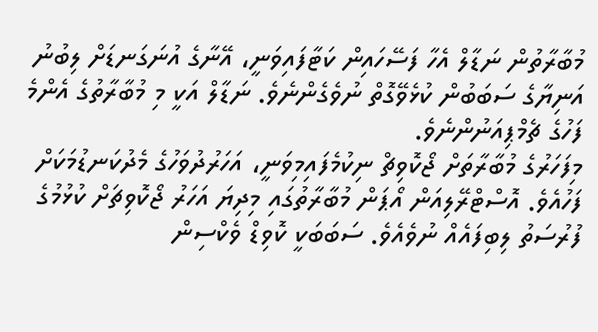މުބާރާތުން ނަޑާލް އެހާ ފަސޭހައިން ކަޓާފައިވަނީ، އޭނާގެ އުނަގަނޑަށް ލިބުނު އަނިޔާގެ ސަބަބުން ކުޅެވޭގޮތް ނުވެގެންނެވެ. ނަޑާލް އަކީ މި މުބާރާތުގެ އެންމެ ފަހުގެ ޗެމްޕިއަނުންނެވެ.
މިފަހަރުގެ މުބާރާތަށް ޖޯކޮވިޗް ނިކުމެފައިމިވަނީ، އަހަރުދުވަހުގެ މެދުކަނޑުމަކަށް ފަހުއެވެ. އޮސްޓްރޭލިއަން އޯޕަން މުބާރާތުގައި މިދިޔަ އަހަރު ޖޯކޮވިޗަށް ކުޅުމުގެ ފުރުސަތު ލިބިފައެއް ނުވެއެވެ. ސަބަބަކީ ކޮވިޑް ވެކްސިން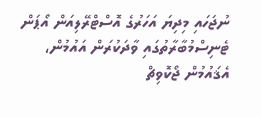ނުޖަހައި މިދިޔަ އަހަރުގެ އޮސްޓްރޭލިއަން އޯޕަން ޓެނިސްމުބާރާތުގައި ވާދަކުރަން އައުމުން، އެޤައުމުން ޖޯކޮވިޗް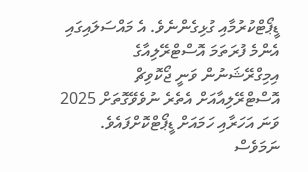ޑީޕޯޓްކުރުމާއި ގުޅިގެންނެވެ. އެ މައްސަލައިގައި އެންމެ ފުރަތަމަ އޮސްޓްރޭލިއާގެ އިމިގްރޭޝަނުން ވަނީ ޖޯކޮވިޗް އޮސްޓްރޭލިއާއަށް އެތެރެ ނުވެވޭގޮތަށް 2025 ވަނަ އަހަރާއި ހަމައަށް ޑީޕޯޓްކޮށްފައެވެ.
ނަމަވެސް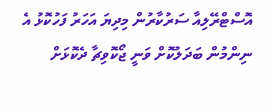އޮސްޓްރޭލިއާ ސަރުކާރުން މިދިޔަ އަހަރު ފަހުކޮޅު އެ ނިންމުން ބަދަލުކޮށް ވަނީ ޖޯކޮވިޗާ ދެކޮޅަށް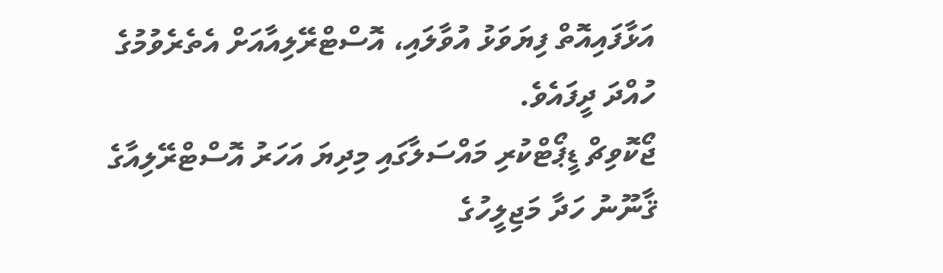އަޅާފައިއޮތް ފިޔަވަޅު އުވާލައި، އޮސްޓްރޭލިއާއަށް އެތެރެވުމުގެ ހުއްދަ ދީފައެވެ.
ޖޯކޮވިޗް ޑީޕޯޓްކުރި މައްސަލާގައި މިދިޔަ އަހަރު އޮސްޓްރޭލިއާގެ ޤާނޫނު ހަދާ މަޖިލީހުގެ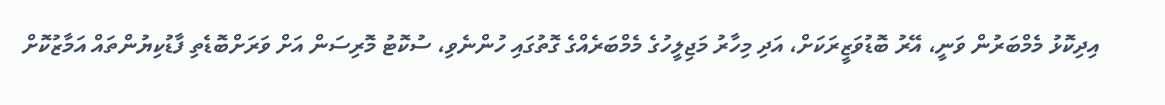އިދިކޮޅު މެމްބަރުން ވަނީ، އޭރު ބޮޑުވަޒީރަކަށް، އަދި މިހާރު މަޖިލީހުގެ މެމްބަރެއްގެ ގޮތުގައި ހުންނެވި، ސުކޮޓު މޮރިސަން އަށް ވަރަށްބޮޑެތި ފާޑުކިޔުންތައް އަމާޒުކޮށް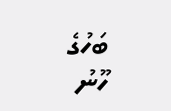ބަހުގެ ހޫނު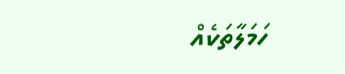ހަމަލާތަކެއް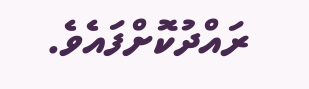ރައްދުކޮށްފައެވެ.